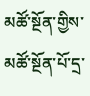མཚོ་སྔོན་གྱིས་མཚོ་སྔོན་པོ་དྲ་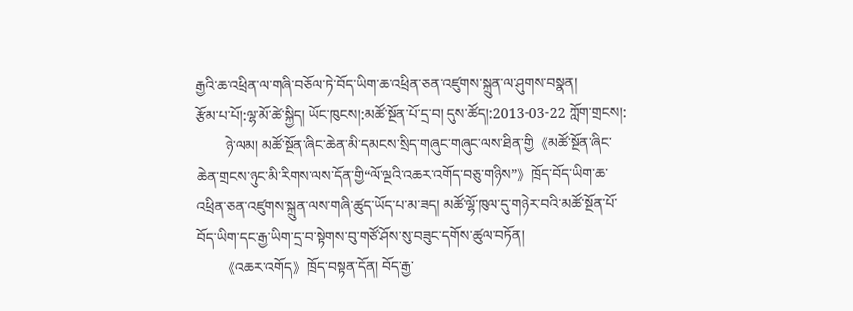རྒྱའི་ཆ་འཕྲིན་ལ་གཞི་བཅོལ་ཏེ་བོད་ཡིག་ཆ་འཕྲིན་ཅན་འཛུགས་སྐྲུན་ལ་ཤུགས་བསྣན།
རྩོམ་པ་པོ།:ལྷ་མོ་ཚེ་སྐྱིད། ཡོང་ཁུངས།:མཚོ་སྔོན་པོ་དྲ་བ། དུས་ཚོད།:2013-03-22 ཀློག་གྲངས།:
        ཉེ་ལམ། མཚོ་སྔོན་ཞིང་ཆེན་མི་དམངས་སྲིད་གཞུང་གཞུང་ལས་ཐིན་གྱི《མཚོ་སྔོན་ཞིང་ཆེན་གྲངས་ཉུང་མི་རིགས་ལས་དོན་གྱི“ལོ་ལྔའི་འཆར་འགོད་བཅུ་གཉིས”》ཁྲོད་བོད་ཡིག་ཆ་འཕྲིན་ཅན་འཛུགས་སྐྲུན་ལས་གཞི་ཚུད་ཡོད་པ་མ་ཟད། མཚོ་ལྷོ་ཁུལ་དུ་གཉེར་བའི་མཚོ་སྔོན་པོ་བོད་ཡིག་དང་རྒྱ་ཡིག་དྲ་བ་སྟེགས་བུ་གཙོ་ཤོས་སུ་བཟུང་དགོས་ཚུལ་བཏོན།
        《འཆར་འགོད》ཁྲོད་བསྟན་དོན། བོད་རྒྱ་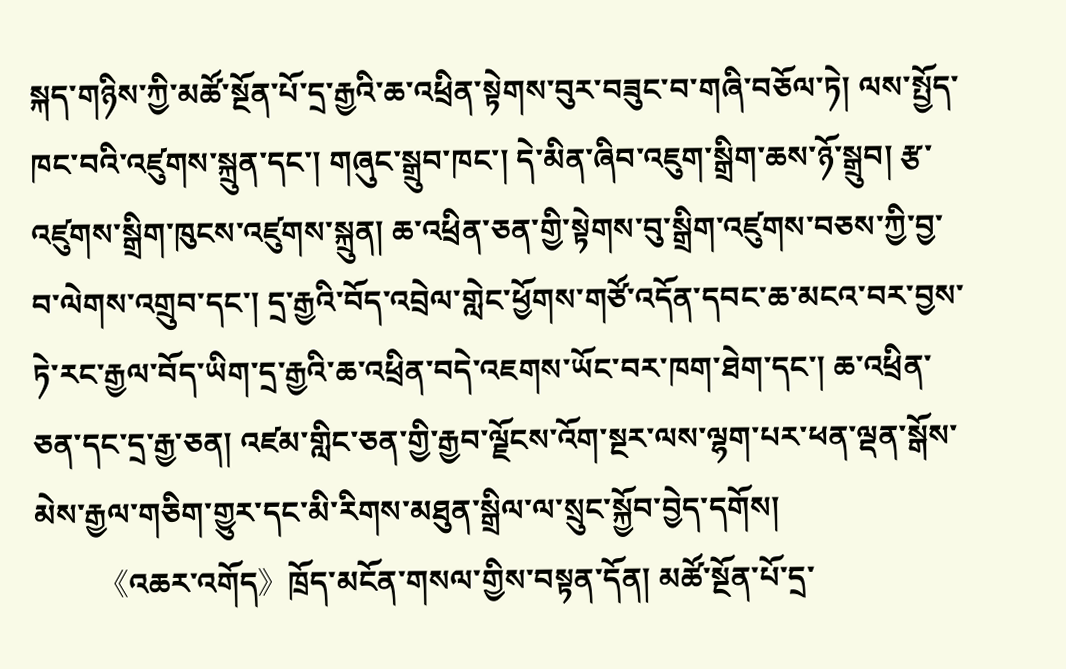སྐད་གཉིས་ཀྱི་མཚོ་སྔོན་པོ་དྲ་རྒྱའི་ཆ་འཕྲིན་སྟེགས་བུར་བཟུང་བ་གཞི་བཅོལ་ཏེ། ལས་སྤྱོད་ཁང་བའི་འཛུགས་སྐྲུན་དང་། གཞུང་སྒྲུབ་ཁང་། དེ་མིན་ཞིབ་འཇུག་སྒྲིག་ཆས་ཉོ་སྒྲུབ། རྩ་འཛུགས་སྒྲིག་ཁུངས་འཛུགས་སྐྲུན། ཆ་འཕྲིན་ཅན་གྱི་སྟེགས་བུ་སྒྲིག་འཛུགས་བཅས་ཀྱི་བྱ་བ་ལེགས་འགྲུབ་དང་། དྲ་རྒྱའི་བོད་འབྲེལ་གླེང་ཕྱོགས་གཙོ་འདོན་དབང་ཆ་མངའ་བར་བྱས་ཏེ་རང་རྒྱལ་བོད་ཡིག་དྲ་རྒྱའི་ཆ་འཕྲིན་བདེ་འཇགས་ཡོང་བར་ཁག་ཐེག་དང་། ཆ་འཕྲིན་ཅན་དང་དྲ་རྒྱ་ཅན། འཛམ་གླིང་ཅན་གྱི་རྒྱབ་ལྗོངས་འོག་སྔར་ལས་ལྷག་པར་ཕན་ལྡན་སྒོས་མེས་རྒྱལ་གཅིག་གྱུར་དང་མི་རིགས་མཐུན་སྒྲིལ་ལ་སྲུང་སྐྱོབ་བྱེད་དགོས།
        《འཆར་འགོད》ཁྲོད་མངོན་གསལ་གྱིས་བསྟན་དོན། མཚོ་སྔོན་པོ་དྲ་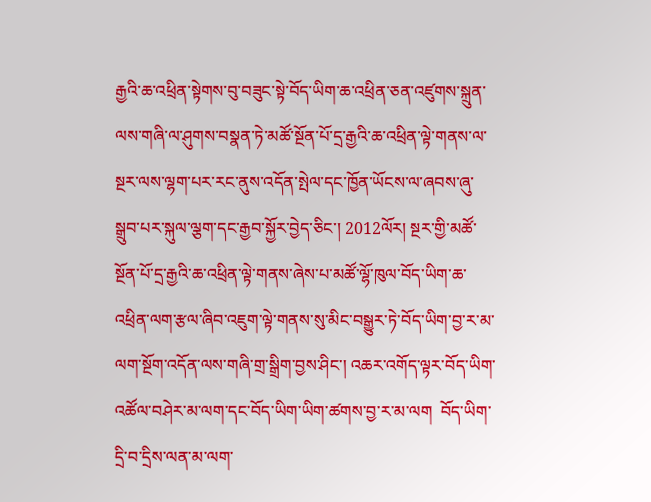རྒྱའི་ཆ་འཕྲིན་སྟེགས་བུ་བཟུང་སྟེ་བོད་ཡིག་ཆ་འཕྲིན་ཅན་འཛུགས་སྐྲུན་ལས་གཞི་ལ་ཤུགས་བསྣན་ཏེ་མཚོ་སྔོན་པོ་དྲ་རྒྱའི་ཆ་འཕྲིན་ལྟེ་གནས་ལ་སྔར་ལས་ལྷག་པར་རང་ནུས་འདོན་སྤེལ་དང་ཁྱོན་ཡོངས་ལ་ཞབས་ཞུ་སྒྲུབ་པར་སྐུལ་ལྕག་དང་རྒྱབ་སྐྱོར་བྱེད་ཅིང་། 2012ལོར། སྔར་གྱི་མཚོ་སྔོན་པོ་དྲ་རྒྱའི་ཆ་འཕྲིན་ལྟེ་གནས་ཞེས་པ་མཚོ་ལྷོ་ཁུལ་བོད་ཡིག་ཆ་འཕྲིན་ལག་རྩལ་ཞིབ་འཇུག་ལྟེ་གནས་སུ་མིང་བསྒྱུར་ཏེ་བོད་ཡིག་བྱ་ར་མ་ལག་སྔོག་འདོན་ལས་གཞི་གྲ་སྒྲིག་བྱས་ཤིང་། འཆར་འགོད་ལྟར་བོད་ཡིག་འཚོལ་བཤེར་མ་ལག་དང་བོད་ཡིག་ཡིག་ཚགས་བྱ་ར་མ་ལག  བོད་ཡིག་དྲི་བ་དྲིས་ལན་མ་ལག་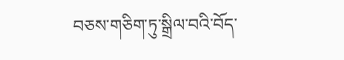བཅས་གཅིག་ཏུ་སྒྲིལ་བའི་བོད་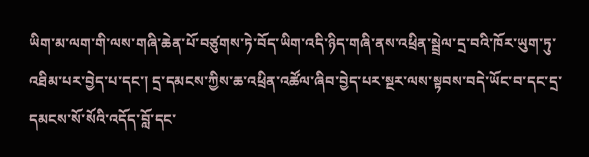ཡིག་མ་ལག་གི་ལས་གཞི་ཆེན་པོ་བཙུགས་ཏེ་བོད་ཡིག་འདི་ཉིད་གཞི་ནས་འཕྲིན་སྦྲེལ་དྲ་བའི་ཁོར་ཡུག་ཏུ་འཐིམ་པར་བྱེད་པ་དང་། དྲ་དམངས་ཀྱིས་ཆ་འཕྲིན་འཚོལ་ཞིབ་བྱེད་པར་སྔར་ལས་སྟབས་བདེ་ཡོང་བ་དང་དྲ་དམངས་སོ་སོའི་འདོད་བློ་དང་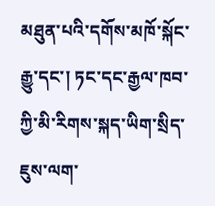མཐུན་པའི་དགོས་མཁོ་སྐོང་རྒྱུ་དང་། ཏང་དང་རྒྱལ་ཁབ་ཀྱི་མི་རིགས་སྐད་ཡིག་སྲིད་ཇུས་ལག་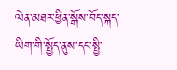ལེན་མཐར་ཕྱིན་སྒོས་བོད་སྐད་ཡིག་གི་སྤྱོད་ནུས་དང་སྤྱི་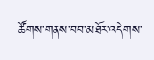ཚོགས་གནས་བབ་མཐོར་འདེགས་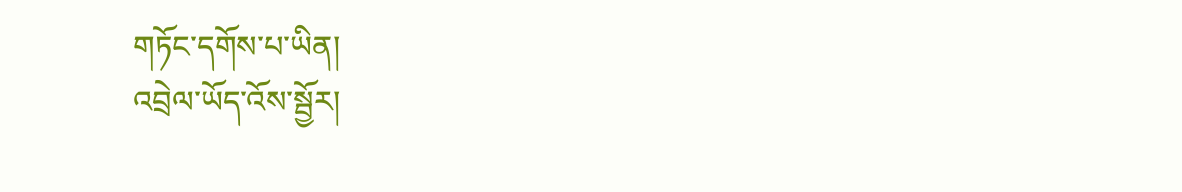གཏོང་དགོས་པ་ཡིན།
འབྲེལ་ཡོད་འོས་སྦྱོར།